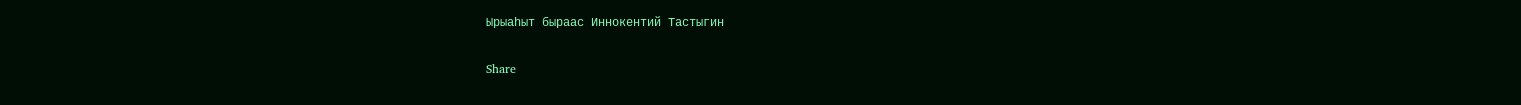Ырыаһыт быраас Иннокентий Тастыгин

Share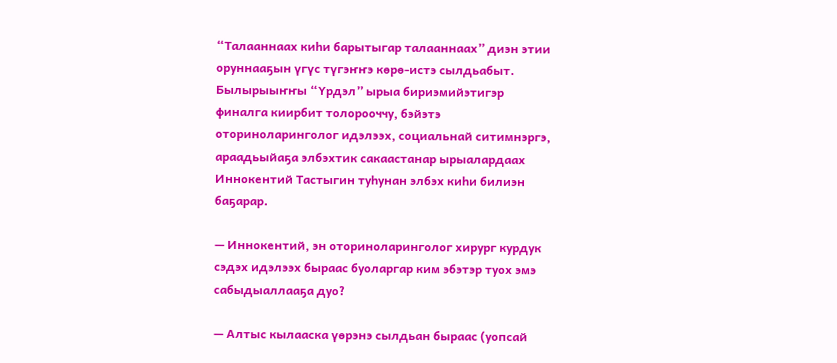“Талааннаах киһи барытыгар талааннаах” диэн этии оруннааҕын үгүс түгэҥҥэ көрө-истэ сылдьабыт. Былырыыҥҥы “Үрдэл” ырыа бириэмийэтигэр финалга киирбит толорооччу, бэйэтэ оториноларинголог идэлээх, социальнай ситимнэргэ, араадьыйаҕа элбэхтик сакаастанар ырыалардаах Иннокентий Тастыгин туһунан элбэх киһи билиэн баҕарар.

— Иннокентий, эн оториноларинголог хирург курдук сэдэх идэлээх быраас буоларгар ким эбэтэр туох эмэ сабыдыаллааҕа дуо?

— Алтыс кылааска үөрэнэ сылдьан быраас (уопсай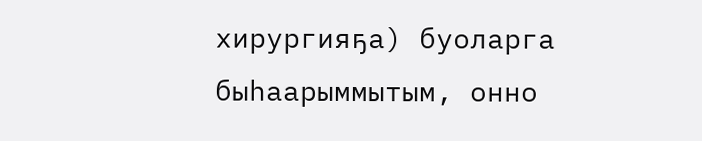хирургияҕа) буоларга быһаарыммытым, онно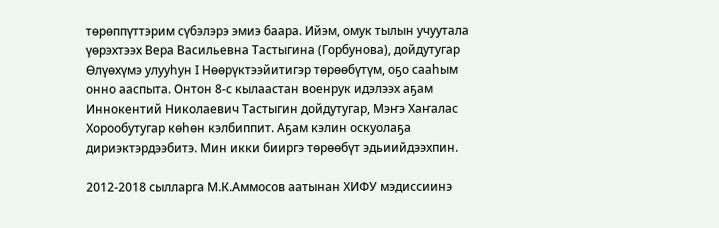төрөппүттэрим сүбэлэрэ эмиэ баара. Ийэм, омук тылын учуутала үөрэхтээх Вера Васильевна Тастыгина (Горбунова), дойдутугар Өлүөхүмэ улууһун I Нөөрүктээйитигэр төрөөбүтүм, оҕо сааһым онно ааспыта. Онтон 8‑с кылаастан военрук идэлээх аҕам Иннокентий Николаевич Тастыгин дойдутугар, Мэҥэ Хаҥалас Хорообутугар көһөн кэлбиппит. Аҕам кэлин оскуолаҕа дириэктэрдээбитэ. Мин икки бииргэ төрөөбүт эдьиийдээхпин.

2012-2018 сылларга М.К.Аммосов аатынан ХИФУ мэдиссиинэ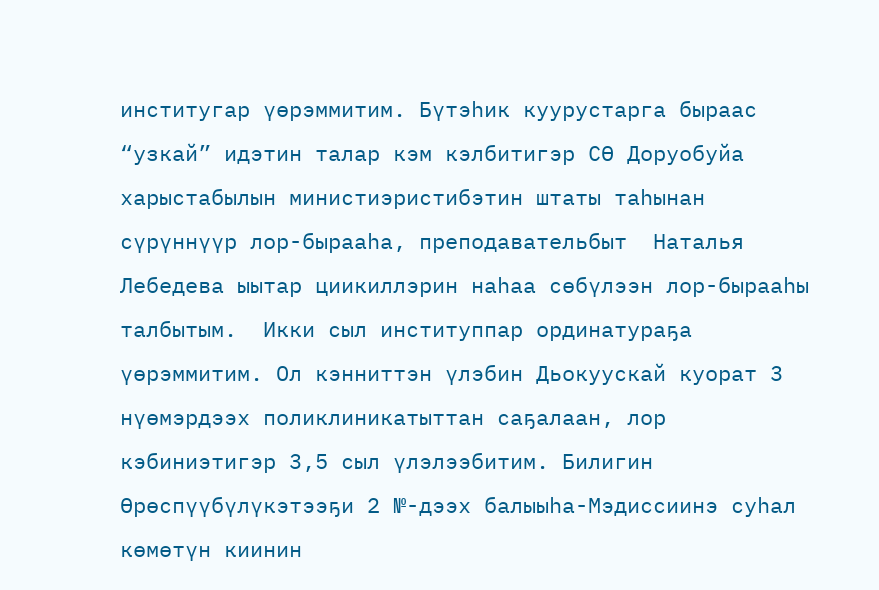институгар үөрэммитим. Бүтэһик куурустарга быраас “узкай” идэтин талар кэм кэлбитигэр СӨ Доруобуйа харыстабылын министиэристибэтин штаты таһынан сүрүннүүр лор-бырааһа, преподавательбыт  Наталья Лебедева ыытар циикиллэрин наһаа сөбүлээн лор-бырааһы талбытым.  Икки сыл институппар ординатураҕа үөрэммитим. Ол кэнниттэн үлэбин Дьокуускай куорат 3 нүөмэрдээх поликлиникатыттан саҕалаан, лор кэбиниэтигэр 3,5 сыл үлэлээбитим. Билигин Өрөспүүбүлүкэтээҕи 2 №-дээх балыыһа-Мэдиссиинэ суһал көмөтүн киинин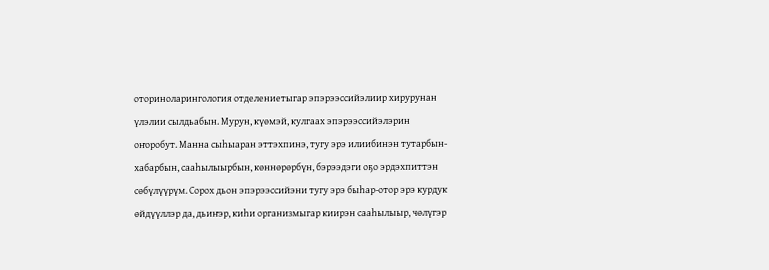оториноларингология отделениетыгар эпэрээссийэлиир хирурунан үлэлии сылдьабын. Мурун, күөмэй, кулгаах эпэрээссийэлэрин оҥоробут. Манна сыһыаран эттэхпинэ, тугу эрэ илиибинэн тутарбын-хабарбын, сааһылыырбын, көннөрөрбүн, бэрээдэги оҕо эрдэхпиттэн сөбүлүүрүм. Сорох дьон эпэрээссийэни тугу эрэ быһар-отор эрэ курдук өйдүүллэр да, дьиҥэр, киһи организмыгар киирэн сааһылыыр, чөлүгэр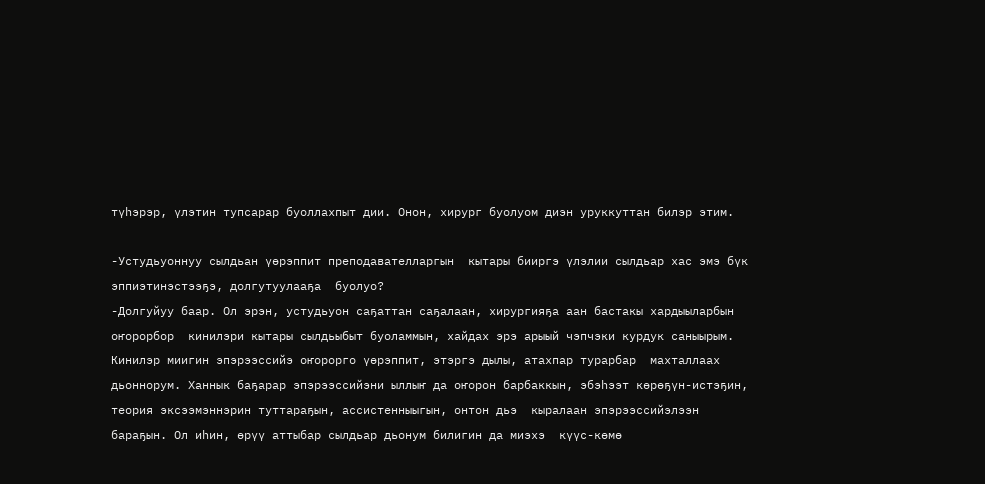түһэрэр, үлэтин тупсарар буоллахпыт дии. Онон, хирург буолуом диэн уруккуттан билэр этим.

-Устудьуоннуу сылдьан үөрэппит преподавателларгын  кытары бииргэ үлэлии сылдьар хас эмэ бүк эппиэтинэстээҕэ, долгутуулааҕа  буолуо?
-Долгуйуу баар. Ол эрэн, устудьуон саҕаттан саҕалаан, хирургияҕа аан бастакы хардыыларбын оҥорорбор  кинилэри кытары сылдьыбыт буоламмын, хайдах эрэ арыый чэпчэки курдук саныырым. Кинилэр миигин эпэрээссийэ оҥорорго үөрэппит, этэргэ дылы, атахпар турарбар  махталлаах дьоннорум. Ханнык баҕарар эпэрээссийэни ыллыҥ да оҥорон барбаккын, эбэһээт көрөҕүн-истэҕин, теория эксээмэннэрин туттараҕын, ассистенныыгын, онтон дьэ  кыралаан эпэрээссийэлээн бараҕын. Ол иһин, өрүү аттыбар сылдьар дьонум билигин да миэхэ  күүс-көмө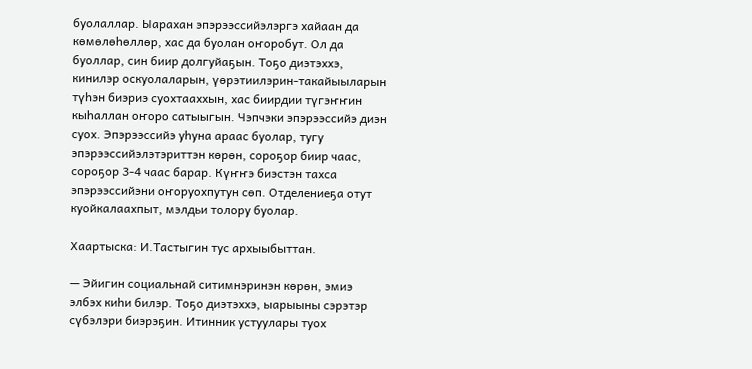буолаллар. Ыарахан эпэрээссийэлэргэ хайаан да көмөлөһөллөр, хас да буолан оҥоробут. Ол да буоллар, син биир долгуйаҕын. Тоҕо диэтэххэ, кинилэр оскуолаларын, үөрэтиилэрин-такайыыларын  түһэн биэриэ суохтааххын, хас биирдии түгэҥҥин кыһаллан оҥоро сатыыгын. Чэпчэки эпэрээссийэ диэн суох. Эпэрээссийэ уһуна араас буолар, тугу эпэрээссийэлэтэриттэн көрөн, сороҕор биир чаас, сороҕор 3-4 чаас барар. Күҥҥэ биэстэн тахса эпэрээссийэни оҥоруохпутун сөп. Отделениеҕа отут куойкалаахпыт, мэлдьи толору буолар.

Хаартыска: И.Тастыгин тус архыыбыттан.

— Эйигин социальнай ситимнэринэн көрөн, эмиэ элбэх киһи билэр. Тоҕо диэтэххэ, ыарыыны сэрэтэр сүбэлэри биэрэҕин. Итинник устуулары туох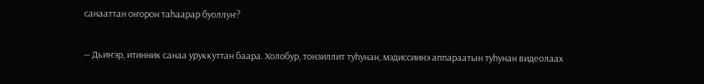санааттан оҥорон таһаарар буоллуҥ?

— Дьиҥэр, итинник санаа уруккуттан баара. Холобур, тонзиллит туһунан, мэдиссиинэ аппараатын туһунан видеолаах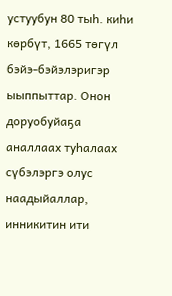устуубун 80 тыһ. киһи көрбүт, 1665 төгүл бэйэ-бэйэлэригэр ыыппыттар. Онон доруобуйаҕа аналлаах туһалаах сүбэлэргэ олус наадыйаллар, инникитин ити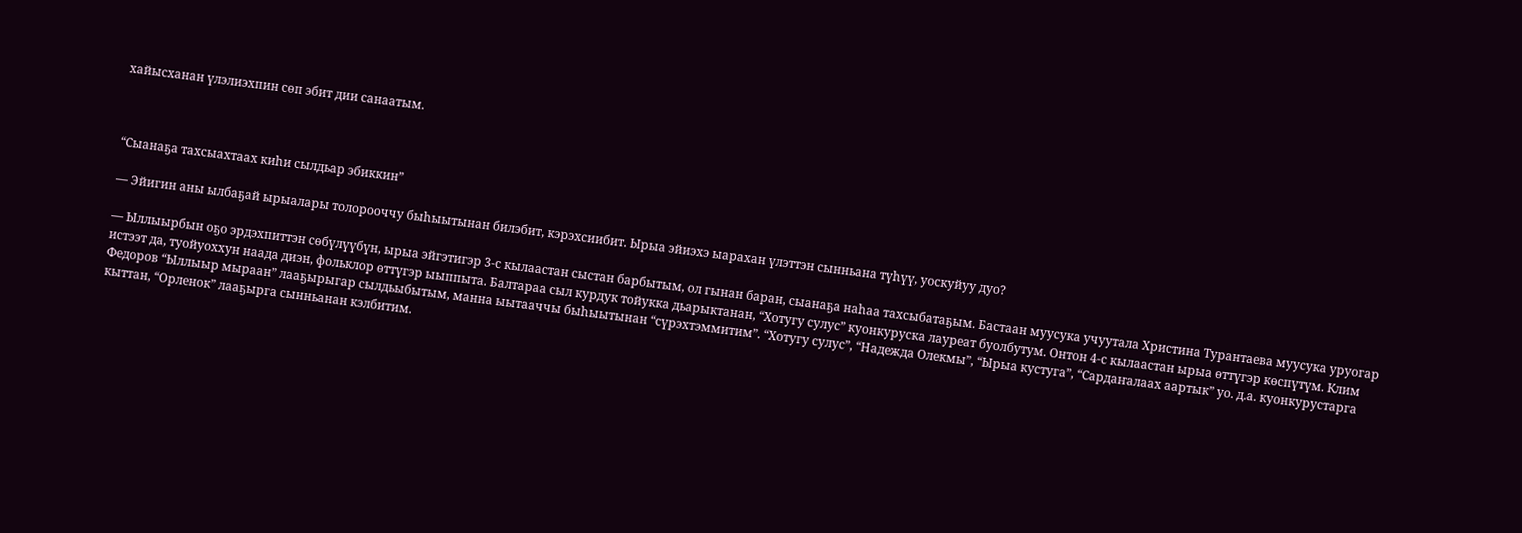хайысханан үлэлиэхпин сөп эбит дии санаатым.



“Сыанаҕа тахсыахтаах киһи сылдьар эбиккин”

— Эйигин аны ылбаҕай ырыалары толорооччу быһыытынан билэбит, кэрэхсиибит. Ырыа эйиэхэ ыарахан үлэттэн сынньана түһүү, уоскуйуу дуо?

— Ыллыырбын оҕо эрдэхпиттэн сөбүлүүбүн, ырыа эйгэтигэр 3‑с кылаастан сыстан барбытым, ол гынан баран, сыанаҕа наһаа тахсыбатаҕым. Бастаан муусука учуутала Христина Турантаева муусука уруогар истээт да, туойуоххун наада диэн, фольклор өттүгэр ыыппыта. Балтараа сыл курдук тойукка дьарыктанан, “Хотугу сулус” куонкуруска лауреат буолбутум. Онтон 4‑с кылаастан ырыа өттүгэр көспүтүм. Клим Федоров “Ыллыыр мыраан” лааҕырыгар сылдьыбытым, манна ыытааччы быһыытынан “сүрэхтэммитим”. “Хотугу сулус”, “Надежда Олекмы”, “Ырыа кустуга”, “Сардаҥалаах аартык” уо. д.а. куонкурустарга кыттан, “Орленок” лааҕырга сынньанан кэлбитим.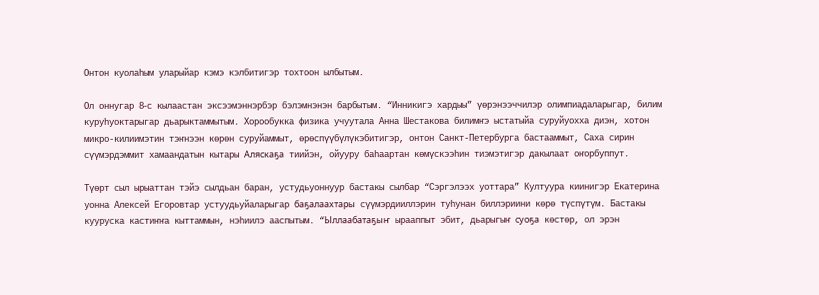Онтон куолаһым уларыйар кэмэ кэлбитигэр тохтоон ылбытым.

Ол оннугар 8‑с кылаастан эксээмэннэрбэр бэлэмнэнэн барбытым. “Инникигэ хардыы” үөрэнээччилэр олимпиадаларыгар, билим куруһуоктарыгар дьарыктаммытым. Хорообукка физика учуутала Анна Шестакова билимҥэ ыстатыйа суруйуохха диэн, хотон микро-килиимэтин тэҥнээн көрөн суруйаммыт, өрөспүүбүлүкэбитигэр, онтон Санкт-Петербурга бастааммыт, Саха сирин сүүмэрдэммит хамаандатын кытары Аляскаҕа тиийэн, ойууру баһаартан көмүскээһин тиэмэтигэр дакылаат оҥорбуппут.

Түөрт сыл ырыаттан тэйэ сылдьан баран, устудьуоннуур бастакы сылбар “Сэргэлээх уоттара” Култуура киинигэр Екатерина уонна Алексей Егоровтар устуудьуйаларыгар баҕалаахтары сүүмэрдииллэрин туһунан биллэриини көрө түспүтүм. Бастакы кууруска кастиҥҥа кыттаммын, нэһиилэ ааспытым. “Ыллаабатаҕыҥ ырааппыт эбит, дьарыгыҥ суоҕа көстөр, ол эрэн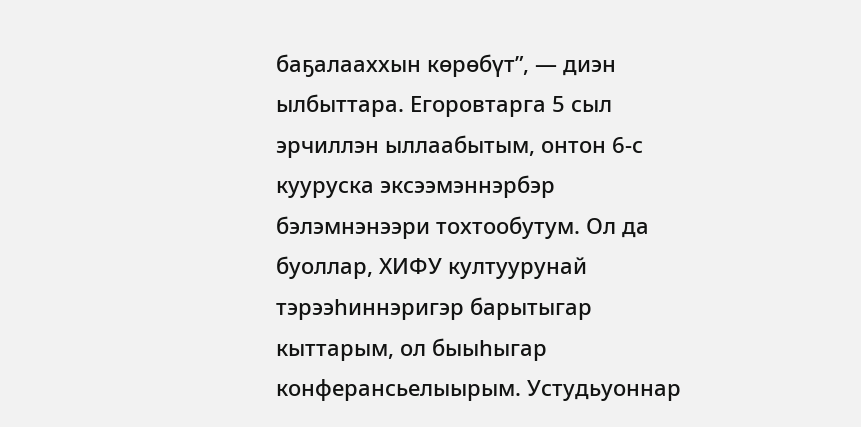баҕалааххын көрөбүт”, — диэн ылбыттара. Егоровтарга 5 сыл эрчиллэн ыллаабытым, онтон 6‑с кууруска эксээмэннэрбэр бэлэмнэнээри тохтообутум. Ол да буоллар, ХИФУ култуурунай тэрээһиннэригэр барытыгар кыттарым, ол быыһыгар конферансьелыырым. Устудьуоннар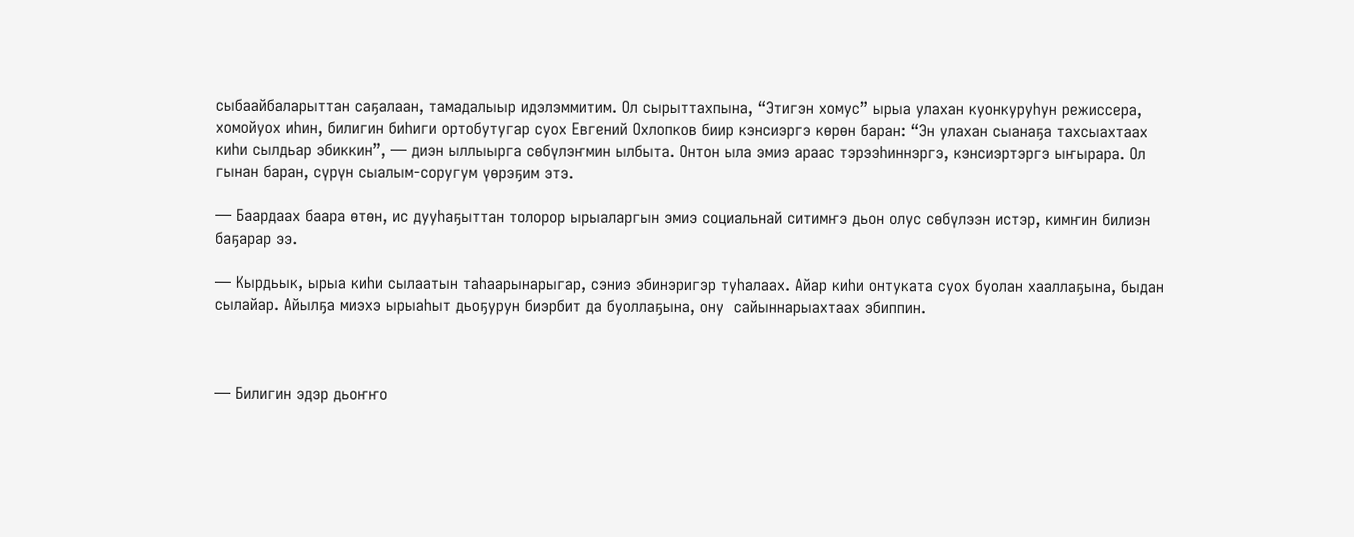сыбаайбаларыттан саҕалаан, тамадалыыр идэлэммитим. Ол сырыттахпына, “Этигэн хомус” ырыа улахан куонкуруһун режиссера, хомойуох иһин, билигин биһиги ортобутугар суох Евгений Охлопков биир кэнсиэргэ көрөн баран: “Эн улахан сыанаҕа тахсыахтаах киһи сылдьар эбиккин”, — диэн ыллыырга сөбүлэҥмин ылбыта. Онтон ыла эмиэ араас тэрээһиннэргэ, кэнсиэртэргэ ыҥырара. Ол гынан баран, сүрүн сыалым-соругум үөрэҕим этэ.

— Баардаах баара өтөн, ис дууһаҕыттан толорор ырыаларгын эмиэ социальнай ситимҥэ дьон олус сөбүлээн истэр, кимҥин билиэн баҕарар ээ.

— Кырдьык, ырыа киһи сылаатын таһаарынарыгар, сэниэ эбинэригэр туһалаах. Айар киһи онтуката суох буолан хааллаҕына, быдан сылайар. Айылҕа миэхэ ырыаһыт дьоҕурун биэрбит да буоллаҕына, ону  сайыннарыахтаах эбиппин.



— Билигин эдэр дьоҥҥо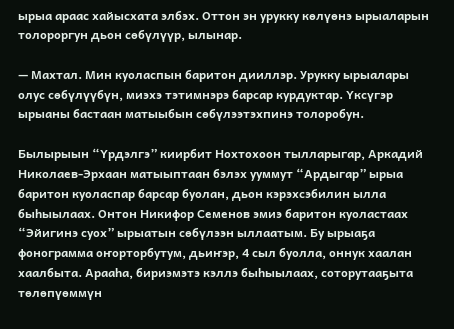ырыа араас хайысхата элбэх. Оттон эн урукку көлүөнэ ырыаларын толороргун дьон сөбүлүүр, ылынар.

— Махтал. Мин куоласпын баритон дииллэр. Урукку ырыалары олус сөбүлүүбүн, миэхэ тэтимнэрэ барсар курдуктар. Үксүгэр ырыаны бастаан матыыбын сөбүлээтэхпинэ толоробун.

Былырыын “Үрдэлгэ” киирбит Нохтохоон тылларыгар, Аркадий Николаев-Эрхаан матыыптаан бэлэх ууммут “Ардыгар” ырыа баритон куоласпар барсар буолан, дьон кэрэхсэбилин ылла быһыылаах. Онтон Никифор Семенов эмиэ баритон куоластаах “Эйигинэ суох” ырыатын сөбүлээн ыллаатым. Бу ырыаҕа фонограмма оҥорторбутум, дьиҥэр, 4 сыл буолла, оннук хаалан хаалбыта. Арааһа, бириэмэтэ кэллэ быһыылаах, соторутааҕыта төлөпүөммүн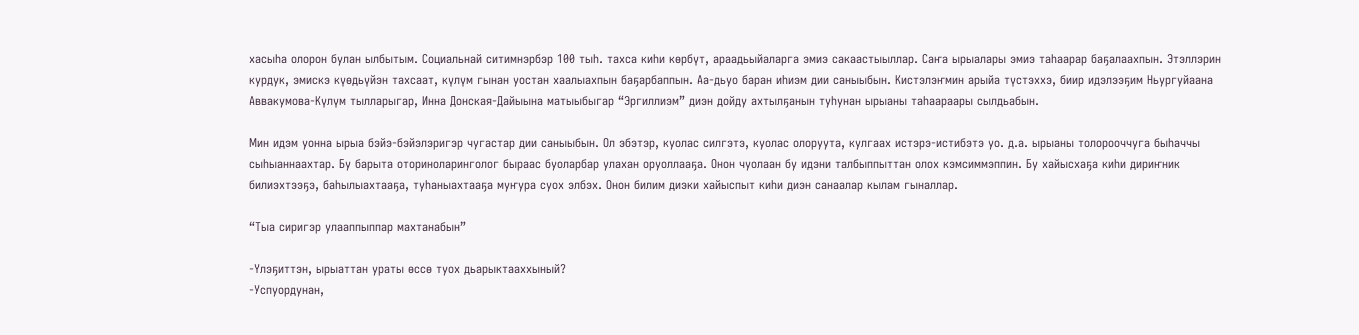хасыһа олорон булан ылбытым. Социальнай ситимнэрбэр 100 тыһ. тахса киһи көрбүт, араадьыйаларга эмиэ сакаастыыллар. Саҥа ырыалары эмиэ таһаарар баҕалаахпын. Этэллэрин курдук, эмискэ күөдьүйэн тахсаат, күлүм гынан уостан хаалыахпын баҕарбаппын. Аа-дьуо баран иһиэм дии саныыбын. Кистэлэҥмин арыйа түстэххэ, биир идэлээҕим Ньургуйаана Аввакумова-Күлүм тылларыгар, Инна Донская-Дайыына матыыбыгар “Эргиллиэм” диэн дойду ахтылҕанын туһунан ырыаны таһаараары сылдьабын.

Мин идэм уонна ырыа бэйэ-бэйэлэригэр чугастар дии саныыбын. Ол эбэтэр, куолас силгэтэ, куолас олоруута, кулгаах истэрэ-истибэтэ уо. д.а. ырыаны толорооччуга быһаччы сыһыаннаахтар. Бу барыта оториноларинголог быраас буоларбар улахан оруоллааҕа. Онон чуолаан бу идэни талбыппыттан олох кэмсиммэппин. Бу хайысхаҕа киһи дириҥник билиэхтээҕэ, баһылыахтааҕа, туһаныахтааҕа муҥура суох элбэх. Онон билим диэки хайыспыт киһи диэн санаалар кылам гыналлар.

“Тыа сиригэр улааппыппар махтанабын”

-Үлэҕиттэн, ырыаттан ураты өссө туох дьарыктааххыный?
-Успуордунан,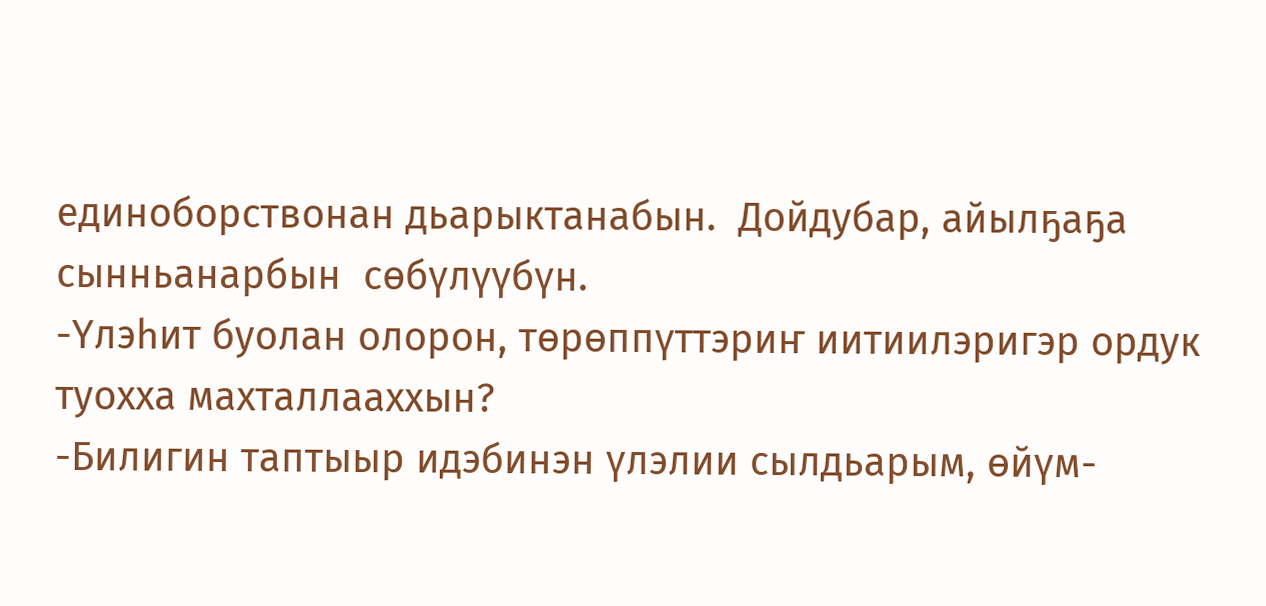единоборствонан дьарыктанабын.  Дойдубар, айылҕаҕа сынньанарбын  сөбүлүүбүн.
-Үлэһит буолан олорон, төрөппүттэриҥ иитиилэригэр ордук туохха махталлааххын?
-Билигин таптыыр идэбинэн үлэлии сылдьарым, өйүм-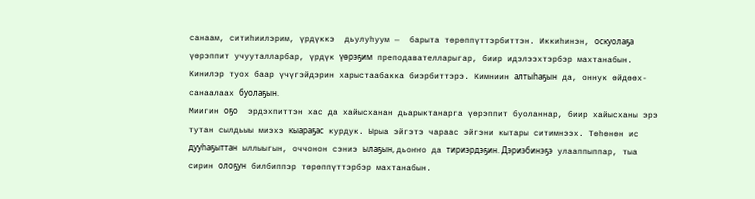санаам, ситиһиилэрим, үрдүккэ  дьулуһуум —  барыта төрөппүттэрбиттэн. Иккиһинэн, оскуолаҕа үөрэппит учууталларбар, үрдүк үөрэҕим преподавателларыгар, биир идэлээхтэрбэр махтанабын. Кинилэр туох баар үчүгэйдэрин харыстаабакка биэрбиттэрэ. Кимниин алтыһаҕын да, оннук өйдөөх-санаалаах буолаҕын.
Миигин оҕо  эрдэхпиттэн хас да хайысханан дьарыктанарга үөрэппит буоланнар, биир хайысханы эрэ тутан сылдьыы миэхэ кыараҕас курдук. Ырыа эйгэтэ чараас эйгэни кытары ситимнээх. Төһөнөн ис дууһаҕыттан ыллыыгын, оччонон сэниэ ылаҕын, дьоҥҥо да тириэрдэҕин. Дэриэбинэҕэ улааппыппар, тыа сирин олоҕун билбиппэр төрөппүттэрбэр махтанабын.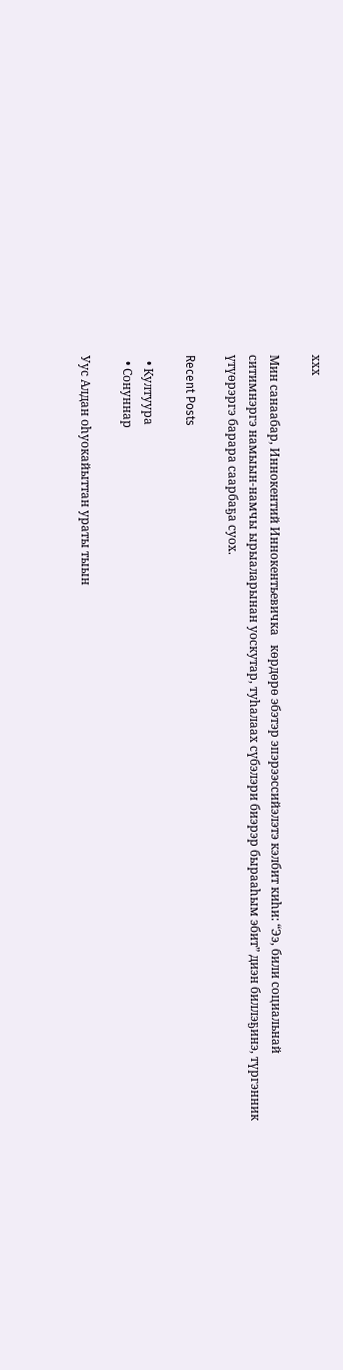ххх

Мин санаабар, Иннокентий Иннокентьевичка   көрдөрө эбэтэр эпэрээссийэлэтэ кэлбит киһи: “Ээ, били социальнай ситимнэргэ намыын-намчы ырыаларынан уоскутар, туһалаах сүбэлэри биэрэр бырааһым эбит” диэн биллэҕинэ, түргэнник үтүөрэргэ барара саарбаҕа суох.

Recent Posts

  • Култуура
  • Сонуннар

Уус Алдан оһуокайыттан ураты тыын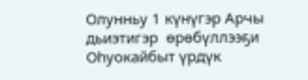Олунньу 1 күнүгэр Арчы дьиэтигэр  өрөбүллээҕи Оһуокайбыт үрдүк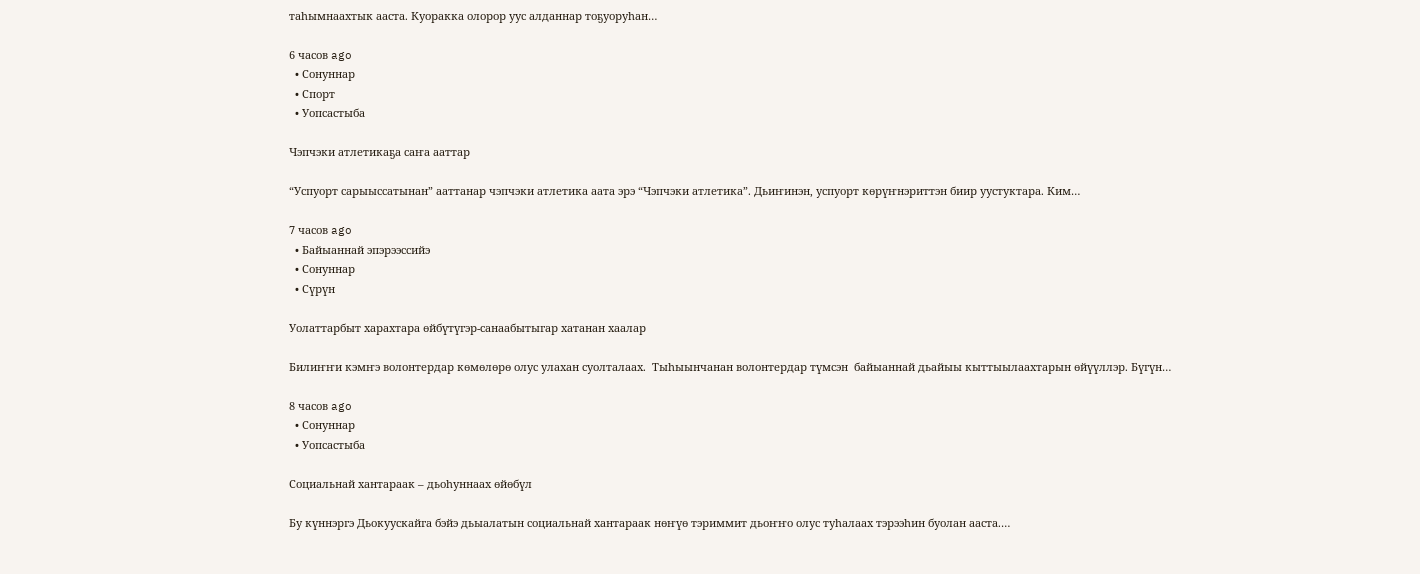таһымнаахтык ааста. Куоракка олорор уус алданнар тоҕуоруһан…

6 часов ago
  • Сонуннар
  • Спорт
  • Уопсастыба

Чэпчэки атлетикаҕа саҥа ааттар

“Успуорт сарыыссатынан” ааттанар чэпчэки атлетика аата эрэ “Чэпчэки атлетика”. Дьиҥинэн, успуорт көрүҥнэриттэн биир уустуктара. Ким…

7 часов ago
  • Байыаннай эпэрээссийэ
  • Сонуннар
  • Сүрүн

Уолаттарбыт харахтара өйбүтүгэр-санаабытыгар хатанан хаалар

Билиҥҥи кэмҥэ волонтердар көмөлөрө олус улахан суолталаах.  Тыһыынчанан волонтердар түмсэн  байыаннай дьайыы кыттыылаахтарын өйүүллэр. Бүгүн…

8 часов ago
  • Сонуннар
  • Уопсастыба

Социальнай хантараак – дьоһуннаах өйөбүл

Бу күннэргэ Дьокуускайга бэйэ дьыалатын социальнай хантараак нөҥүө тэриммит дьоҥҥо олус туһалаах тэрээһин буолан ааста.…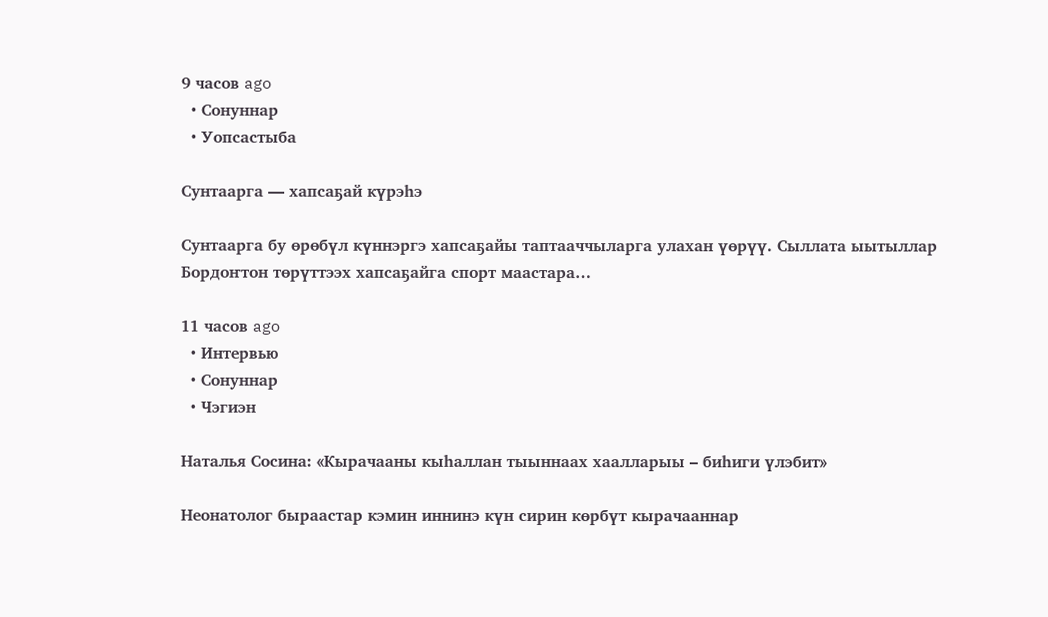9 часов ago
  • Сонуннар
  • Уопсастыба

Сунтаарга — хапсаҕай күрэһэ

Сунтаарга бу өрөбүл күннэргэ хапсаҕайы таптааччыларга улахан үөрүү. Сыллата ыытыллар Бордоҥтон төрүттээх хапсаҕайга спорт маастара…

11 часов ago
  • Интервью
  • Сонуннар
  • Чэгиэн

Наталья Сосина: «Кырачааны кыһаллан тыыннаах хаалларыы – биһиги үлэбит»

Неонатолог быраастар кэмин иннинэ күн сирин көрбүт кырачааннар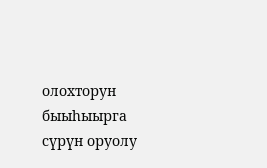олохторун быыһыырга сүрүн оруолу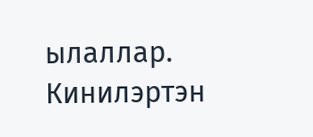ылаллар. Кинилэртэн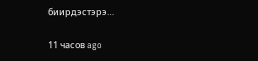биирдэстэрэ…

11 часов ago